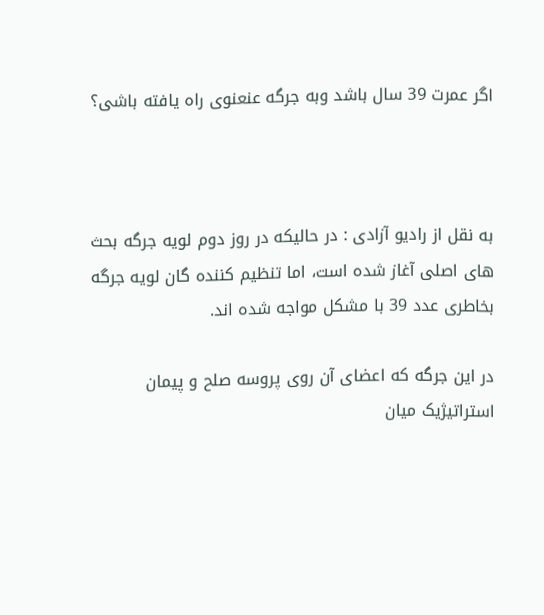اگر عمرت 39 سال باشد وبه جرگه عنعنوی راه یافته باشی؟



به نقل از رادیو آزادی : در حالیکه در روز دوم لویه جرگه بحث های اصلی آغاز شده است، اما تنظیم کننده گان لویه جرگه بخاطری عدد 39 با مشکل مواجه شده اند.

در این جرگه که اعضای آن روی پروسه صلح و پیمان استراتیژیک میان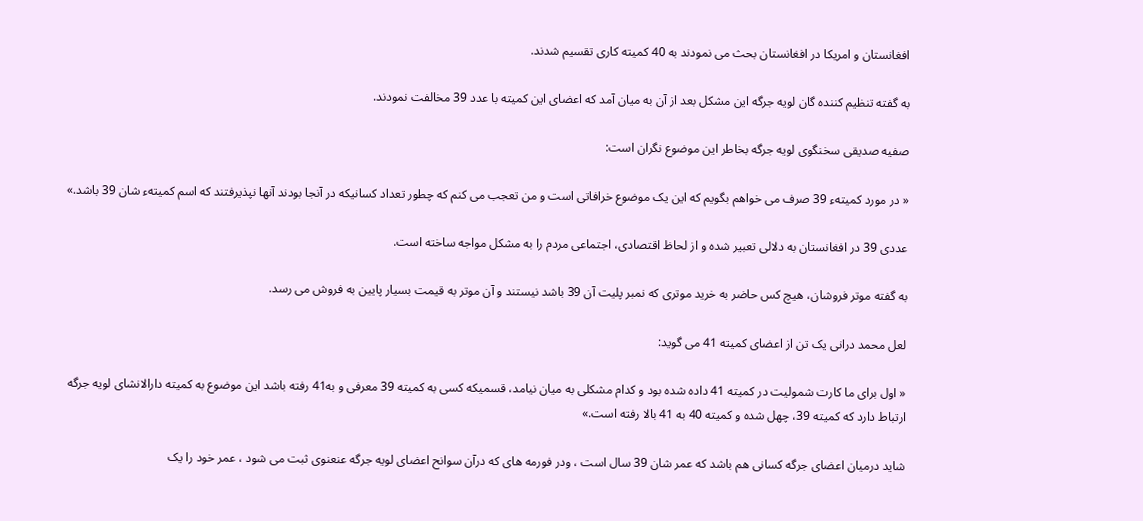افغانستان و امریکا در افغانستان بحث می نمودند به 40 کمیته کاری تقسیم شدند.

به گفته تنظیم کننده گان لویه جرگه این مشکل بعد از آن به میان آمد که اعضای این کمیته با عدد 39 مخالفت نمودند.

صفیه صدیقی سخنگوی لویه جرگه بخاطر این موضوع نگران است:

« در مورد کمیتهء 39 صرف می خواهم بگویم که این یک موضوع خرافاتی است و من تعجب می کنم که چطور تعداد کسانیکه در آنجا بودند آنها نپذیرفتند که اسم کمیتهء شان 39 باشد.»

عددی 39 در افغانستان به دلالی تعبیر شده و از لحاظ اقتصادی، اجتماعی مردم را به مشکل مواجه ساخته است.

به گفته موتر فروشان، هیچ کس حاضر به خرید موتری که نمبر پلیت آن 39 باشد نیستند و آن موتر به قیمت بسیار پایین به فروش می رسد.

لعل محمد درانی یک تن از اعضای کمیته 41 می گوید:

« اول برای ما کارت شمولیت در کمیته 41 داده شده بود و کدام مشکلی به میان نیامد، قسمیکه کسی به کمیته 39 معرفی و به41 رفته باشد این موضوع به کمیته دارالانشای لویه جرگه ارتباط دارد که کمیته 39، چهل شده و کمیته 40 به 41 بالا رفته است.»

شاید درمیان اعضای جرگه کسانی هم باشد که عمر شان 39 سال است ، ودر فورمه های که درآن سوانح اعضای لویه جرگه عنعنوی ثبت می شود ، عمر خود را یک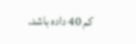کم 40 داده باشد.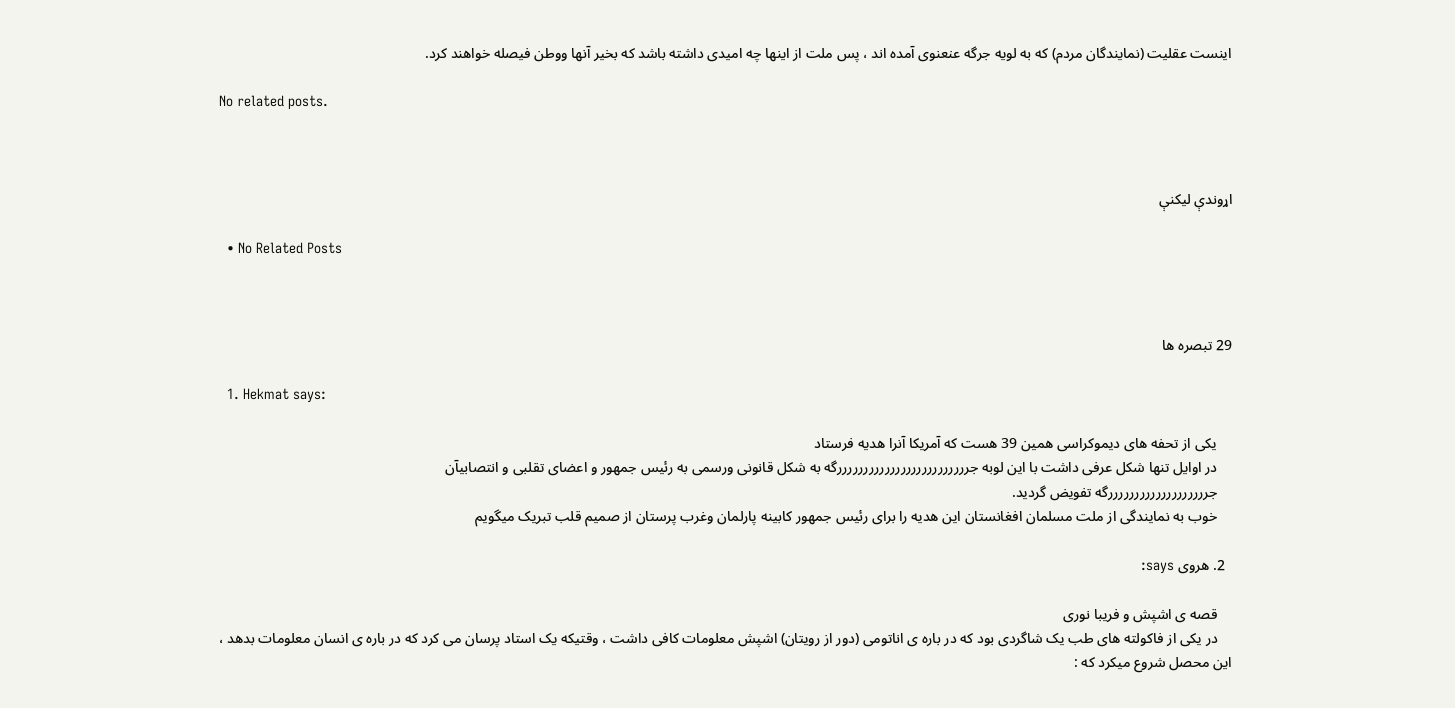اینست عقلیت (نمایندگان مردم) که به لویه جرگه عنعنوی آمده اند ، پس ملت از اینها چه امیدی داشته باشد که بخیر آنها ووطن فیصله خواهند کرد.

No related posts.



اړوندې ليکنې

  • No Related Posts



29 تبصره ها

  1. Hekmat says:

    یکی از تحفه های دیموکراسی همین 39 هست که آمریکا آنرا هدیه فرستاد
    در اوایل تنها شکل عرفی داشت با این لوبه جرررررررررررررررررررررررررگه به شکل قانونی ورسمی به رئیس جمهور و اعضای تقلبی و انتصابیآن
    جرررررررررررررررررررگه تفویض گردید.
    خوب به نمایندگی از ملت مسلمان افغانستان این هدیه را برای رئیس جمهور کابینه پارلمان وغرب پرستان از صمیم قلب تبریک میگویم

  2. هروی says:

    قصه ی اشپش و فریبا نوری
    در یکی از فاکولته های طب یک شاگردی بود که در باره ی اناتومی (دور از رویتان) اشپش معلومات کافی داشت ، وقتیکه یک استاد پرسان می کرد که در باره ی انسان معلومات بدهد ، این محصل شروع میکرد که :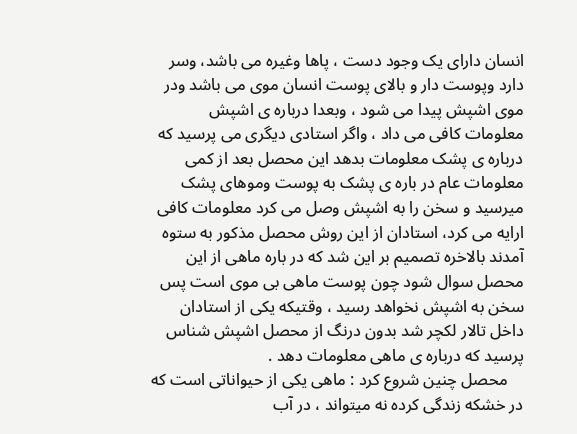انسان دارای یک وجود دست ، پاها وغیره می باشد، وسر دارد وپوست دار و بالای پوست انسان موی می باشد ودر موی اشپش پیدا می شود ، وبعدا درباره ی اشپش معلومات کافی می داد ، واگر استادی دیگری می پرسید که درباره ی پشک معلومات بدهد این محصل بعد از کمی معلومات عام در باره ی پشک به پوست وموهای پشک میرسید و سخن را به اشپش وصل می کرد معلومات کافی ارایه می کرد، استادان از این روش محصل مذکور به ستوه آمدند بالاخره تصمیم بر این شد که در باره ماهی از این محصل سوال شود چون پوست ماهی بی موی است پس سخن به اشپش نخواهد رسید ، وقتیکه یکی از استادان داخل تالار لکچر شد بدون درنگ از محصل اشپش شناس پرسید که درباره ی ماهی معلومات دهد .
    محصل چنین شروع کرد : ماهی یکی از حیواناتی است که در خشکه زندگی کرده نه میتواند ، در آب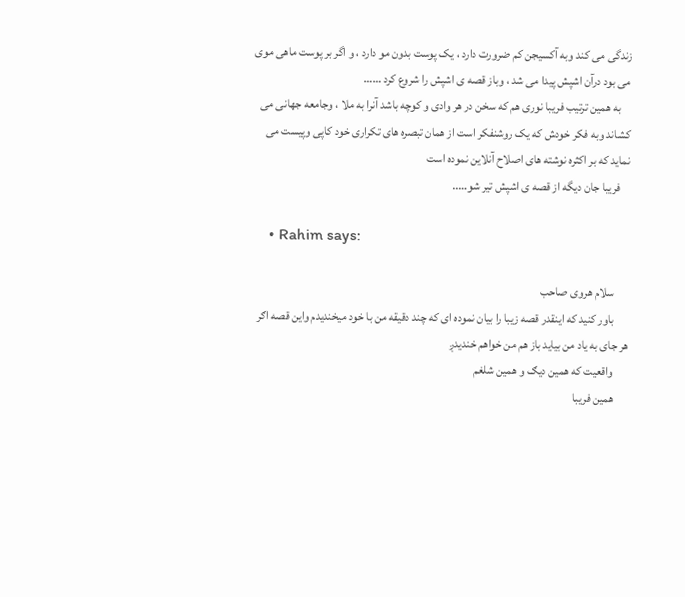زندگی می کند وبه آکسیجن کم ضرورت دارد ، یک پوست بدون مو دارد ، و اگر بر پوست ماهی موی می بود درآن اشپش پیدا می شد ، وباز قصه ی اشپش را شروع کرد ……
    به همین ترتیب فریبا نوری هم که سخن در هر وادی و کوچه باشد آنرا به ملا ، وجامعه جهانی می کشاند وبه فکر خودش که یک روشنفکر است از همان تبصره های تکراری خود کاپی وپیست می نماید که بر اکثره نوشته های اصلاح آنلاین نموده است
    فریبا جان دیگه از قصه ی اشپش تیر شو…..

    • Rahim says:

      سلام هروی صاحب
      باور کنید که اینقدر قصه زیبا را بیان نموده ای که چند دقیقه من با خود میخندیدم واین قصه اګر هر جای به یاد من بیاید باز هم من خواهم خندیدږ
      واقعیت که همین دیګ و همین شلغم
      همین فریبا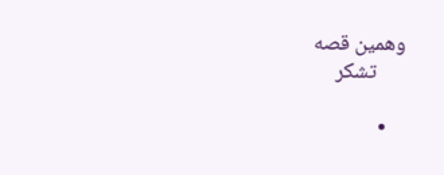وهمین قصه
      تشکر

    •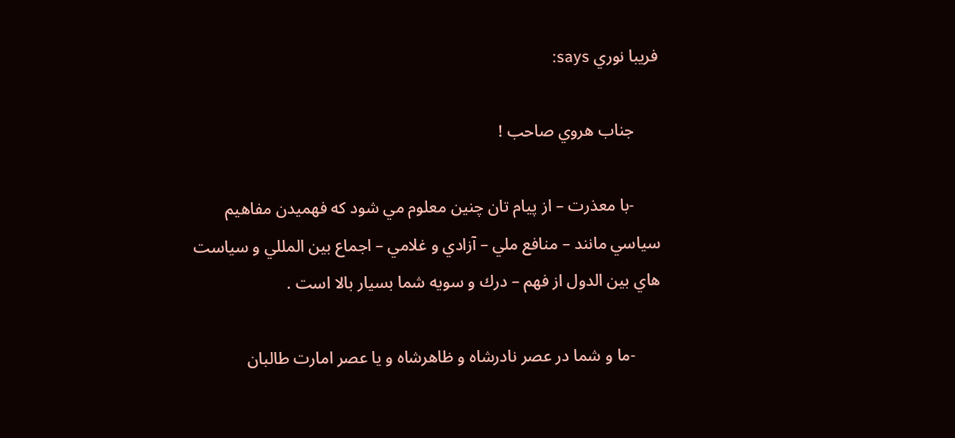فريبا نوري says:

      جناب هروي صاحب !

      -با معذرت – از پيام تان چنين معلوم مي شود كه فهميدن مفاهيم سياسي مانند – منافع ملي – آزادي و غلامي – اجماع بين المللي و سياست هاي بين الدول از فهم – درك و سويه شما بسيار بالا است .

      -ما و شما در عصر نادرشاه و ظاهرشاه و يا عصر امارت طالبان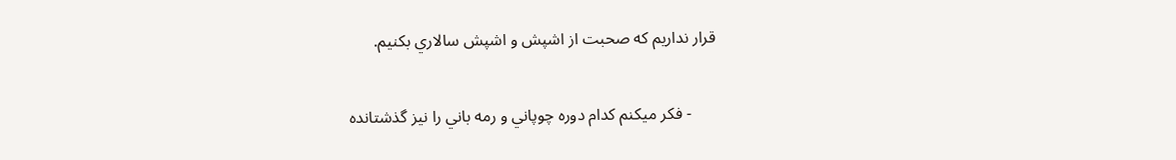قرار نداريم كه صحبت از اشپش و اشپش سالاري بكنيم.

      - فكر ميكنم كدام دوره چوپاني و رمه باني را نيز گذشتانده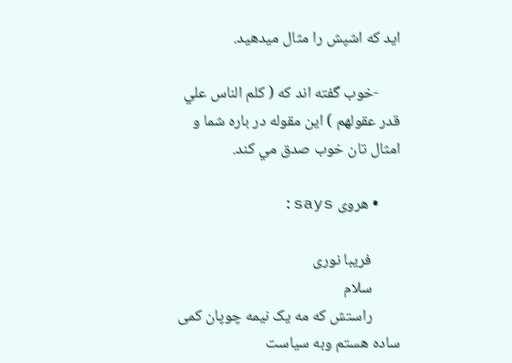ايد كه اشپش را مثال ميدهيد.

      -خوب گفته اند كه ( كلم الناس علي قدر عقولهم ) اين مقوله در باره شما و امثال تان خوب صدق مي كند.

      • هروی says:

        فریبا نوری
        سلام
        راستش که مه یک نیمه چوپان کمی ساده هستم وبه سیاست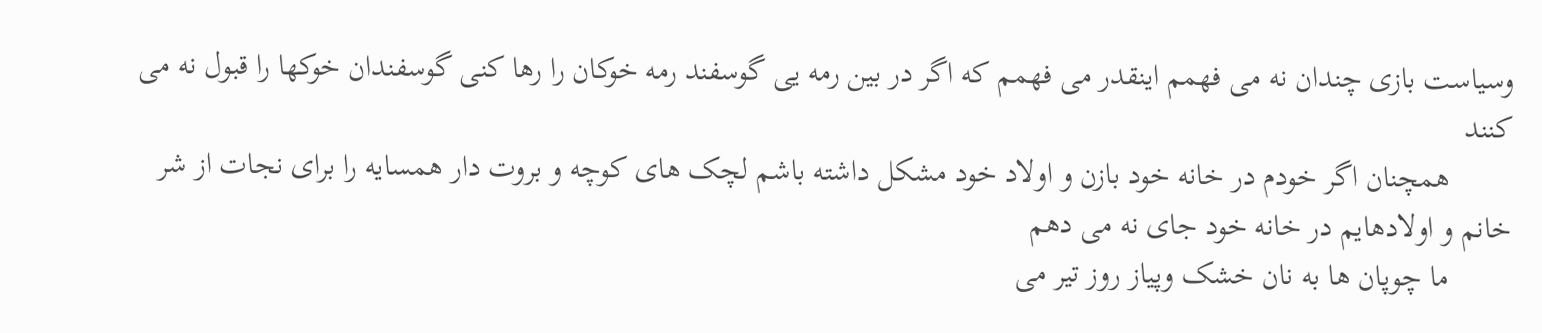وسیاست بازی چندان نه می فهمم اینقدر می فهمم که اگر در بین رمه یی گوسفند رمه خوکان را رها کنی گوسفندان خوکها را قبول نه می کنند
        همچنان اگر خودم در خانه خود بازن و اولاد خود مشکل داشته باشم لچک های کوچه و بروت دار همسایه را برای نجات از شر خانم و اولادهایم در خانه خود جای نه می دهم
        ما چوپان ها به نان خشک وپیاز روز تیر می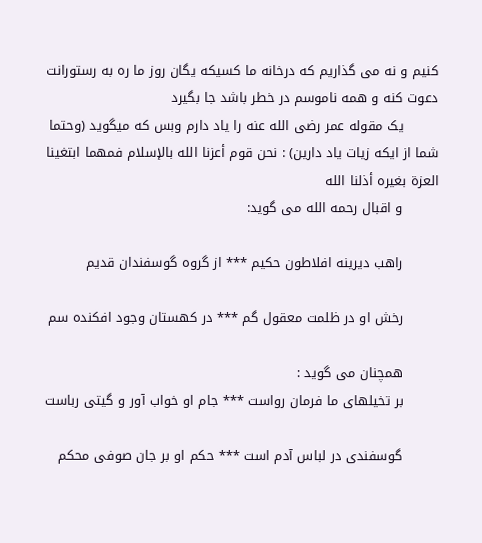کنیم و نه می گذاریم که درخانه ما کسیکه یگان روز ما ره به رستورانت دعوت کنه و همه ناموسم در خطر باشد جا بگیرد
        یک مقوله عمر رضی الله عنه را یاد دارم وبس که میگوید (وحتما شما از ایکه زیات یاد دارین) : نحن قوم أعزنا الله بالإسلام فمهما ابتغينا العزة بغيره أذلنا الله
        و اقبال رحمه الله می گوید:

        راهب دیرینه افلاطون حکیم *** از گروه گوسفندان قدیم

        رخش او در ظلمت معقول گم *** در کهستان وجود افکنده سم

        همچنان می گوید :
        بر تخیلهای ما فرمان رواست *** جام او خواب آور و گیتی رباست

        گوسفندی در لباس آدم است *** حکم او بر جان صوفی محکم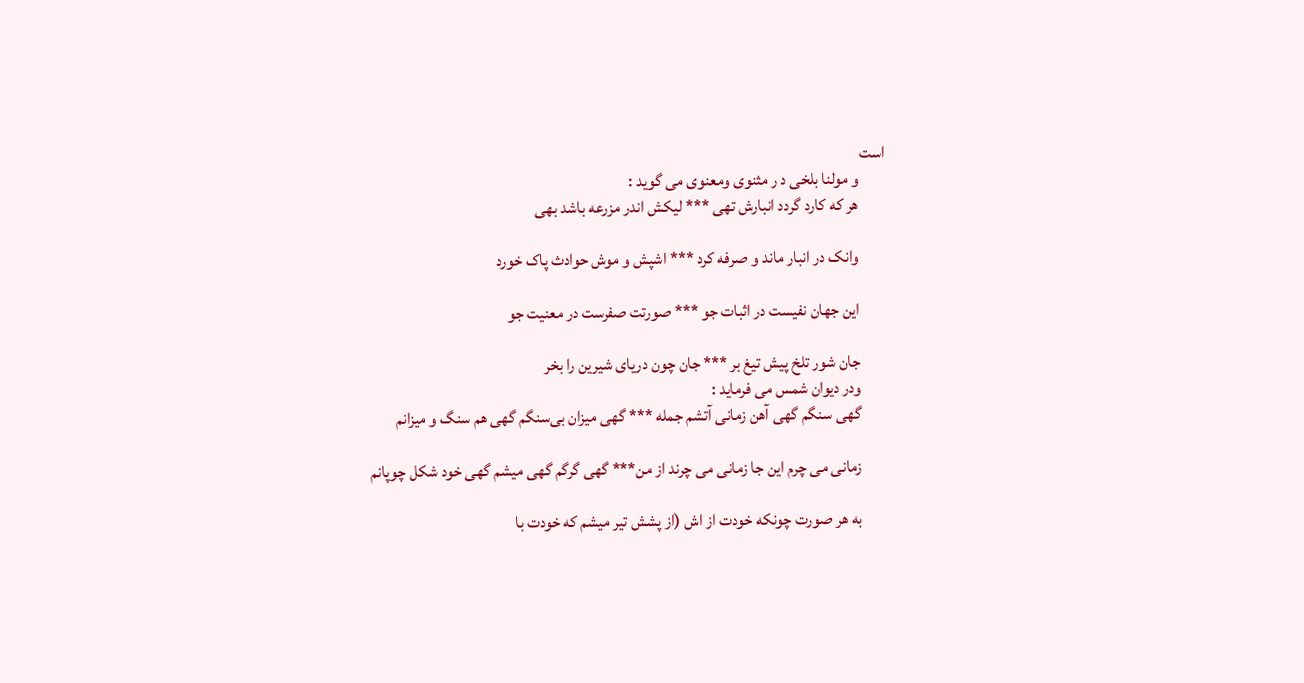است
        و مولنا بلخی د ر مثنوی ومعنوی می گوید :
        هر که کارد گردد انبارش تهی *** لیکش اندر مزرعه باشد بهی

        وانک در انبار ماند و صرفه کرد *** اشپش و موش حوادث پاک خورد

        این جهان نفیست در اثبات جو *** صورتت صفرست در معنیت جو

        جان شور تلخ پیش تیغ بر *** جان چون دریای شیرین را بخر
        ودر دیوان شمس می فرماید :
        گهی سنگم گهی آهن زمانی آتشم جمله *** گهی میزان بی‌سنگم گهی هم سنگ و میزانم

        زمانی می چرم این جا زمانی می چرند از من*** گهی گرگم گهی میشم گهی خود شکل چوپانم

        به هر صورت چونکه خودت از اش (از پشش تیر میشم که خودت با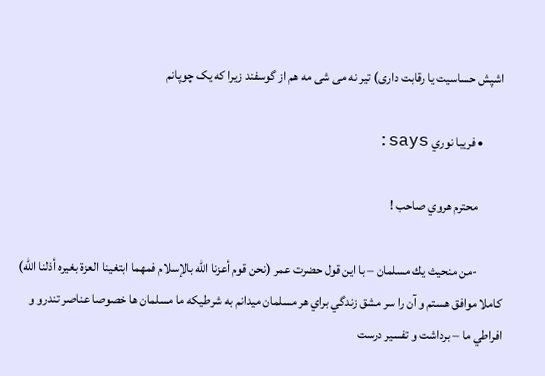اشپش حساسیت یا رقابت داری) تیر نه می شی مه هم از گوسفند زیرا که یک چوپانم

        • فريبا نوري says:

          محترم هروي صاحب !

          -من منحيث يك مسلمان – با اين قول حضرت عمر (نحن قوم أعزنا الله بالإسلام فمهما ابتغينا العزة بغيره أذلنا الله) كاملا موافق هستم و آن را سر مشق زندگي براي هر مسلمان ميدانم به شرطيكه ما مسلمان ها خصوصا عناصر تندرو و افراطي ما – برداشت و تفسير درست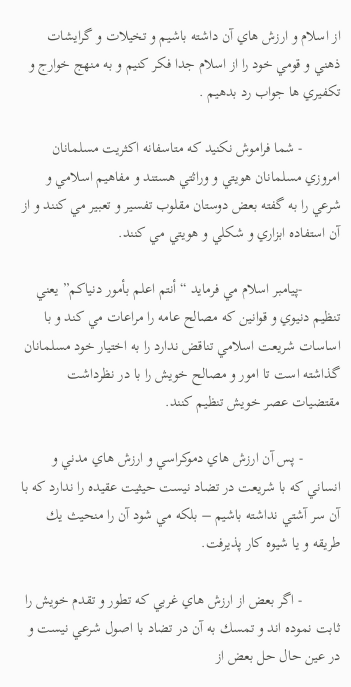از اسلام و ارزش هاي آن داشته باشيم و تخيلات و گرايشات ذهني و قومي خود را از اسلام جدا فكر كنيم و به منهج خوارج و تكفيري ها جواب رد بدهيم .

          - شما فراموش نكنيد كه متاسفانه اكثريت مسلمانان امروزي مسلمانان هويتي و وراثتي هستند و مفاهيم اسلامي و شرعي را به گفته بعض دوستان مقلوب تفسير و تعبير مي كنند و از آن استفاده ابزاري و شكلي و هويتي مي كنند.

          -پيامبر اسلام مي فرمايد “أنتم اعلم بأمور دنياكم” يعني تنظيم دنيوي و قوانين كه مصالح عامه را مراعات مي كند و با اساسات شريعت اسلامي تناقض ندارد را به اختيار خود مسلمانان گذاشته است تا امور و مصالح خويش را با در نظرداشت مقتضيات عصر خويش تنظيم كنند.

          - پس آن ارزش هاي دموكراسي و ارزش هاي مدني و انساني كه با شريعت در تضاد نيست حيثيت عقيده را ندارد كه با آن سر آشتي نداشته باشيم – بلكه مي شود آن را منحيث يك طريقه و يا شيوه كار پذيرفت.

          - اگر بعض از ارزش هاي غربي كه تطور و تقدم خويش را ثابت نموده اند و تمسك به آن در تضاد با اصول شرعي نيست و در عين حال حل بعض از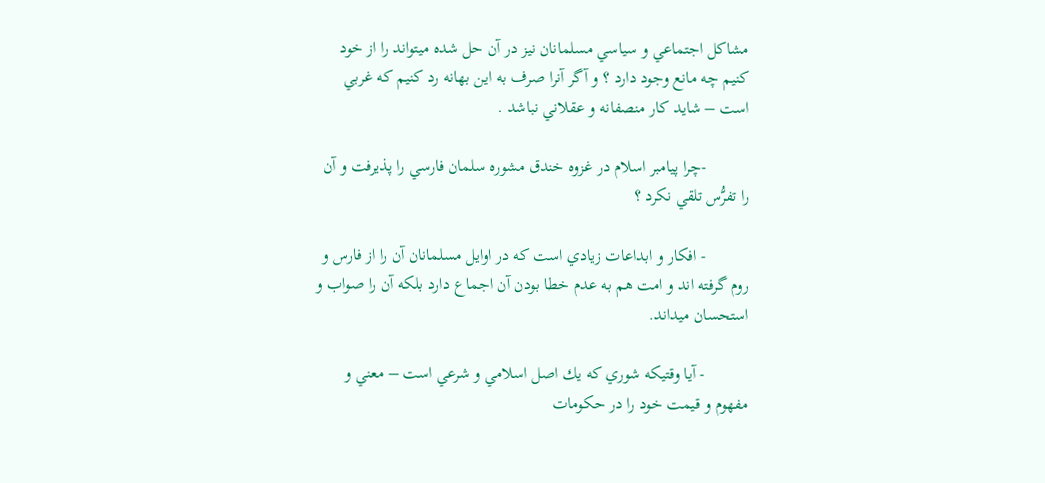مشاكل اجتماعي و سياسي مسلمانان نيز در آن حل شده ميتواند را از خود كنيم چه مانع وجود دارد ؟ و آگر آنرا صرف به اين بهانه رد كنيم كه غربي است – شايد كار منصفانه و عقلاني نباشد .

          -چرا پيامبر اسلام در غزوه خندق مشوره سلمان فارسي را پذيرفت و آن را تفرُّس تلقي نكرد ؟

          - افكار و ابداعات زيادي است كه در اوايل مسلمانان آن را از فارس و روم گرفته اند و امت هم به عدم خطا بودن آن اجماع دارد بلكه آن را صواب و استحسان ميداند.

          - آيا وقتيكه شوري كه يك اصل اسلامي و شرعي است – معني و مفهوم و قيمت خود را در حكومات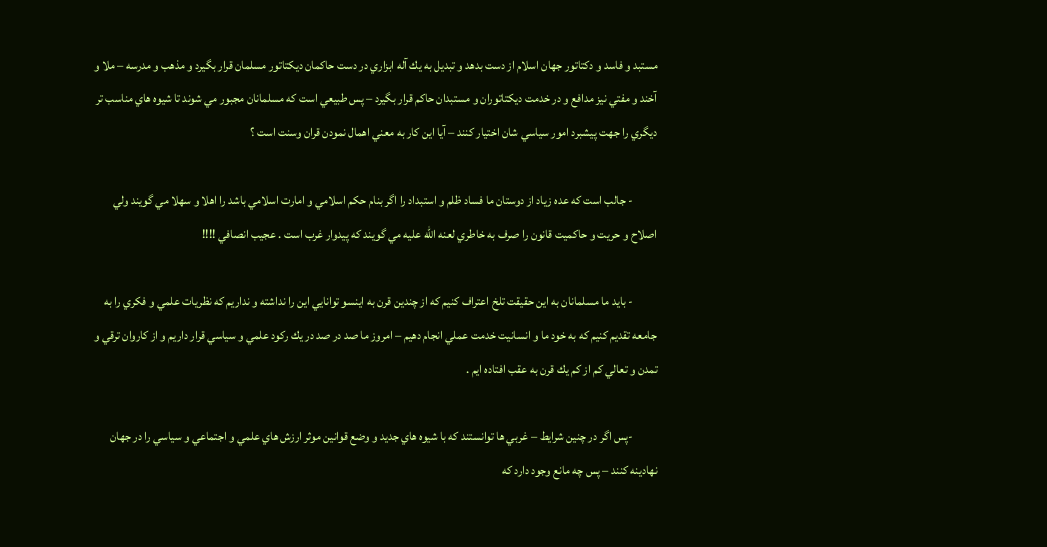مستبد و فاسد و دكتاتور جهان اسلام از دست بدهد و تبديل به يك آله ابزاري در دست حاكمان ديكتاتور مسلمان قرار بگيرد و مذهب و مدرسه – ملا و آخند و مفتي نيز مدافع و در خدمت ديكتاتوران و مستبدان حاكم قرار بگيرد – پس طبيعي است كه مسلمانان مجبور مي شوند تا شيوه هاي مناسب تر ديگري را جهت پيشبرد امور سياسي شان اختيار كنند – آيا اين كار به معني اهمال نمودن قران وسنت است ؟

          - جالب است كه عده زياد از دوستان ما فساد ظلم و استبداد را اگر بنام حكم اسلامي و امارت اسلامي باشد را اهلا و سهلا مي گويند ولي اصلاح و حريت و حاكميت قانون را صرف به خاطري لعنه الله عليه مي گويند كه پيدوار غرب است . عجيب انصافي !!!!

          - بايد ما مسلمانان به اين حقيقت تلخ اعتراف كنيم كه از چندين قرن به اينسو توانايي اين را نداشته و نداريم كه نظريات علمي و فكري را به جامعه تقديم كنيم كه به خود ما و انسانيت خدمت عملي انجام دهيم – امروز ما صد در صد در يك ركود علمي و سياسي قرار داريم و از كاروان ترقي و تمدن و تعالي كم از كم يك قرن به عقب افتاده ايم .

          -پس اگر در چنين شرايط – غربي ها توانستند كه با شيوه هاي جديد و وضع قوانين موثر ارزش هاي علمي و اجتماعي و سياسي را در جهان نهادينه كنند – پس چه مانع وجود دارد كه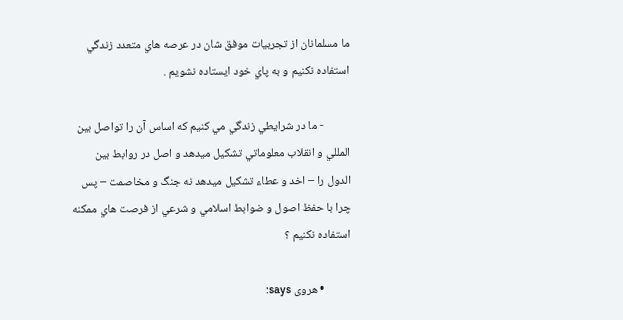ما مسلمانان از تجربيات موفق شان در عرصه هاي متعدد زندگي استفاده نكنيم و به پاي خود ايستاده نشويم .

          - ما در شرايطي زندگي مي كنيم كه اساس آن را تواصل بين المللي و انقلاب معلوماتي تشكيل ميدهد و اصل در روابط بين الدول را – اخد و عطاء تشكيل ميدهد نه جنگ و مخاصمت – پس چرا با حفظ اصول و ضوابط اسلامي و شرعي از فرصت هاي ممكنه استفاده نكنيم ؟

          • هروی says: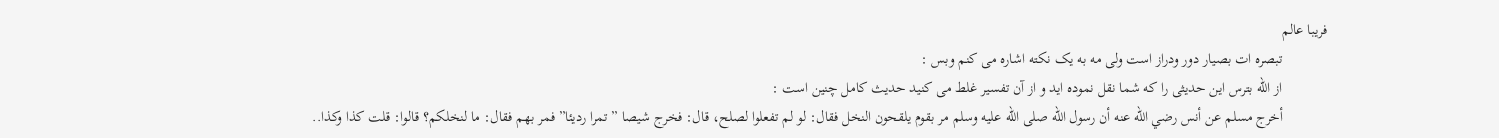فریبا عالم
            تبصره ات بصیار دور ودراز است ولی مه به یک نکته اشاره می کنم وبس :
            از الله بترس این حدیثی را که شما نقل نموده اید و از آن تفسیر غلط می کنید حدیث کامل چنین است :
            أخرج مسلم عن أنس رضي الله عنه أن رسول الله صلى الله عليه وسلم مر بقوم يلقحون النخل فقال: لو لم تفعلوا لصلح، قال: فخرج شيصا ” تمرا رديئا” فمر بهم فقال: ما لنخلكم؟ قالوا: قلت كذا وكذا..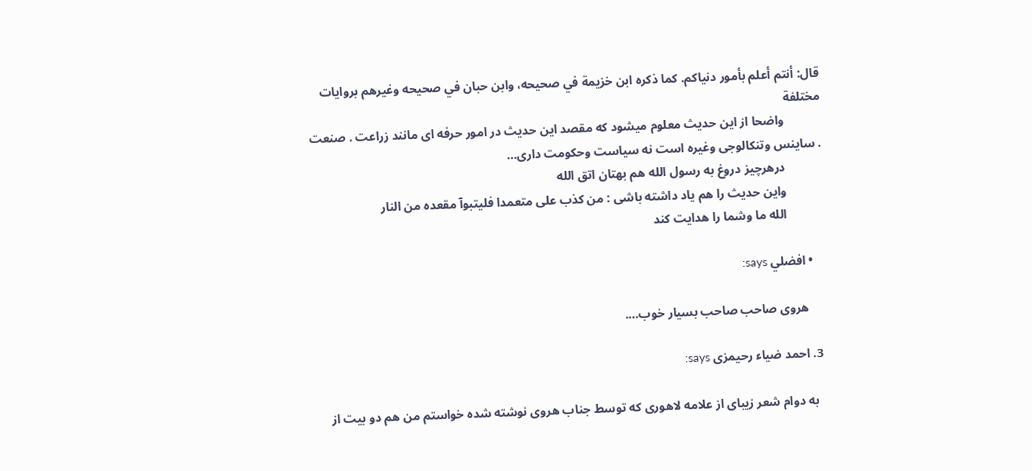قال: أنتم أعلم بأمور دنياكم. كما ذكره ابن خزيمة في صحيحه، وابن حبان في صحيحه وغيرهم بروايات مختلفة
            واضحا از این حدیث معلوم میشود که مقصد این حدیث در امور حرفه ای مانند زراعت . صنعت . ساینس وتنکالوجی وغیره است نه سیاست وحکومت داری…
            درهرچیز دروغ به رسول الله هم بهتان اتق الله
            واین حدیث را هم یاد داشته باشی : من کذب علی متعمدا فلیتبوآ مقعده من النار
            الله ما وشما را هدایت کند

    • افضلي says:

      هروی صاحب صاحب بسیار خوب….

  3. احمد ضياء رحيمزى says:

    به دوام شعر زيباى از علامه لاهورى که توسط جناب هروى نوشته شده خواستم من هم دو بيت از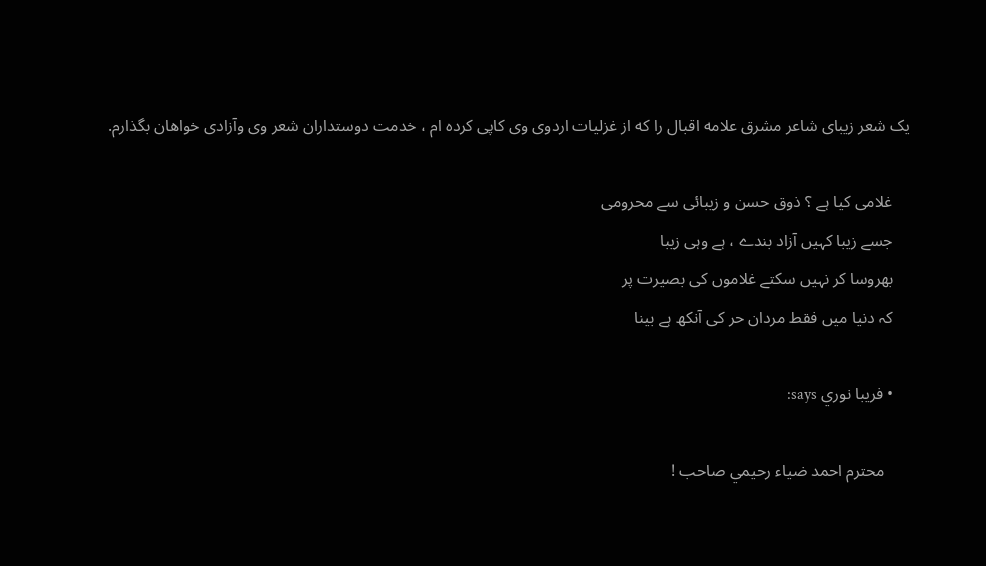يک شعر زيباى شاعر مشرق علامه اقبال را که از غزليات اردوى وى کاپى کرده ام ، خدمت دوستداران شعر وى وآزادى خواهان بگذارم.

    غلامی کیا ہے ؟ ذوق حسن و زیبائی سے محرومی
    جسے زیبا کہیں آزاد بندے ، ہے وہی زیبا
    بھروسا کر نہیں سکتے غلاموں کی بصیرت پر
    کہ دنیا میں فقط مردان حر کی آنکھ ہے بینا

    • فريبا نوري says:

      محترم احمد ضياء رحيمي صاحب !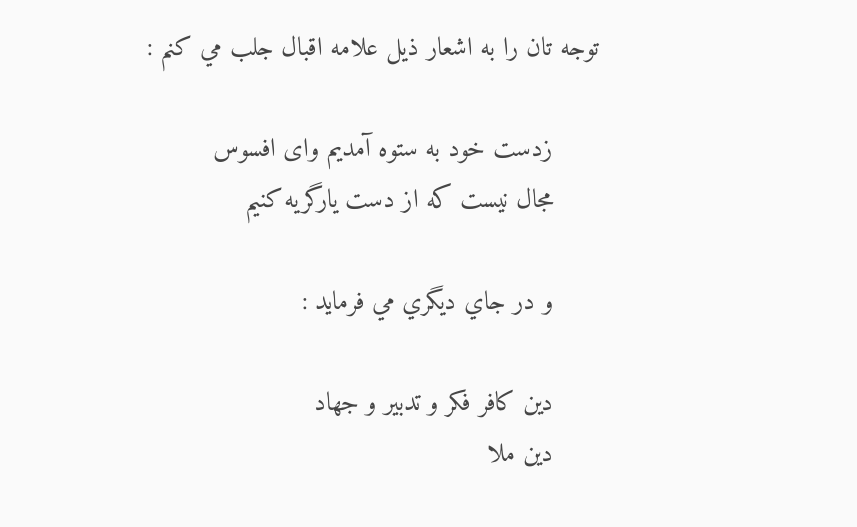توجه تان را به اشعار ذيل علامه اقبال جلب مي كنم :

      زدست خود به ستوه آمديم واى افسوس
      مجال نيست كه از دست يارگريه كنيم

      و در جاي ديگري مي فرمايد :

      دين كافر فكر و تدبير و جهاد
      دين ملا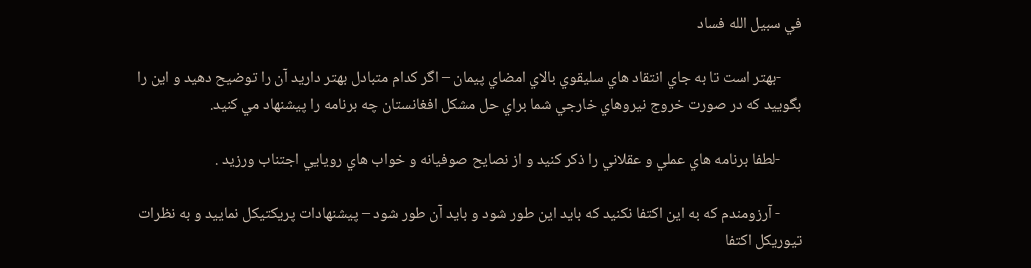في سبيل الله فساد

      -بهتر است تا به جاي انتقاد هاي سليقوي بالاي امضاي پيمان – اگر كدام متبادل بهتر داريد آن را توضيح دهيد و اين را بگوييد كه در صورت خروج نيروهاي خارجي شما براي حل مشكل افغانستان چه برنامه را پيشنهاد مي كنيد.

      -لطفا برنامه هاي عملي و عقلاني را ذكر كنيد و از نصايح صوفيانه و خواب هاي رويايي اجتناب ورزيد .

      - آرزومندم كه به اين اكتفا نكنيد كه بايد اين طور شود و بايد آن طور شود – پيشنهادات پريكتيكل نماييد و به نظرات تيوريكل اكتفا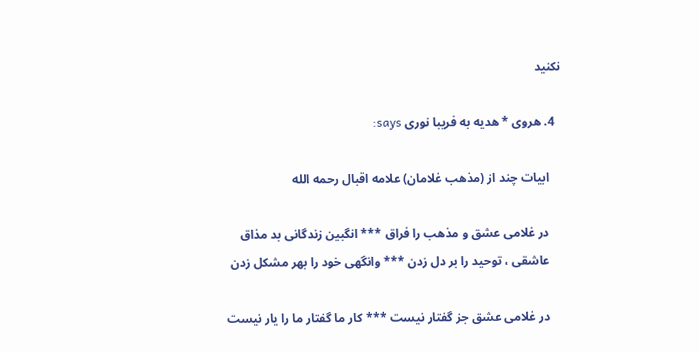نكنيد

  4. هروی * هدیه به فریبا نوری says:

    ابیات چند از (مذهب غلامان) علامه اقبال رحمه الله

    در غلامی عشق و مذهب را فراق *** انگبین زندگانی بد مذاق
    عاشقی ، توحید را بر دل زدن *** وانگهی خود را بهر مشکل زدن

    در غلامی عشق جز گفتار نیست *** کار ما گفتار ما را یار نیست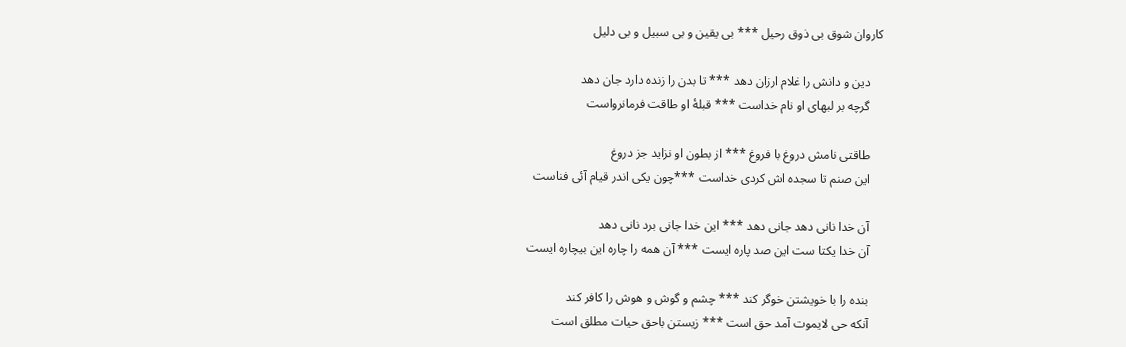کاروان شوق بی ذوق رحیل *** بی یقین و بی سبیل و بی دلیل

    دین و دانش را غلام ارزان دهد *** تا بدن را زنده دارد جان دهد
    گرچه بر لبهای او نام خداست *** قبلهٔ او طاقت فرمانرواست

    طاقتی نامش دروغ با فروغ *** از بطون او نزاید جز دروغ
    این صنم تا سجده اش کردی خداست ***چون یکی اندر قیام آئی فناست

    آن خدا نانی دهد جانی دهد *** این خدا جانی برد نانی دهد
    آن خدا یکتا ست این صد پاره ایست *** آن همه را چاره این بیچاره ایست

    بنده را با خویشتن خوگر کند *** چشم و گوش و هوش را کافر کند
    آنکه حی لایموت آمد حق است *** زیستن باحق حیات مطلق است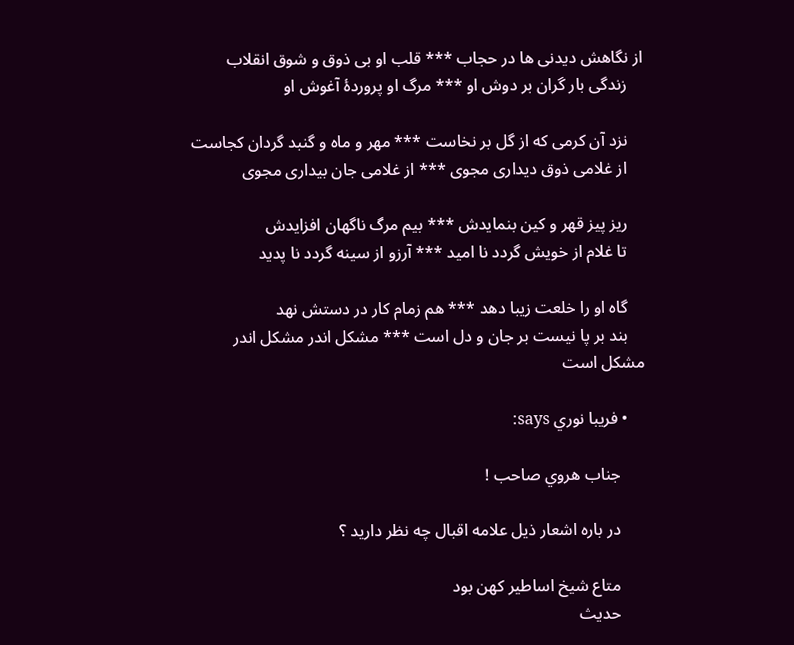از نگاهش دیدنی ها در حجاب *** قلب او بی ذوق و شوق انقلاب
    زندگی بار گران بر دوش او *** مرگ او پروردهٔ آغوش او

    نزد آن کرمی که از گل بر نخاست *** مهر و ماه و گنبد گردان کجاست
    از غلامی ذوق دیداری مجوی *** از غلامی جان بیداری مجوی

    ریز پیز قهر و کین بنمایدش *** بیم مرگ ناگهان افزایدش
    تا غلام از خویش گردد نا امید *** آرزو از سینه گردد نا پدید

    گاه او را خلعت زیبا دهد *** هم زمام کار در دستش نهد
    بند بر پا نیست بر جان و دل است *** مشکل اندر مشکل اندر مشکل است

    • فريبا نوري says:

      جناب هروي صاحب !

      در باره اشعار ذيل علامه اقبال چه نظر داريد ؟

      متاع شیخ اساطیر کهن بود
      حدیث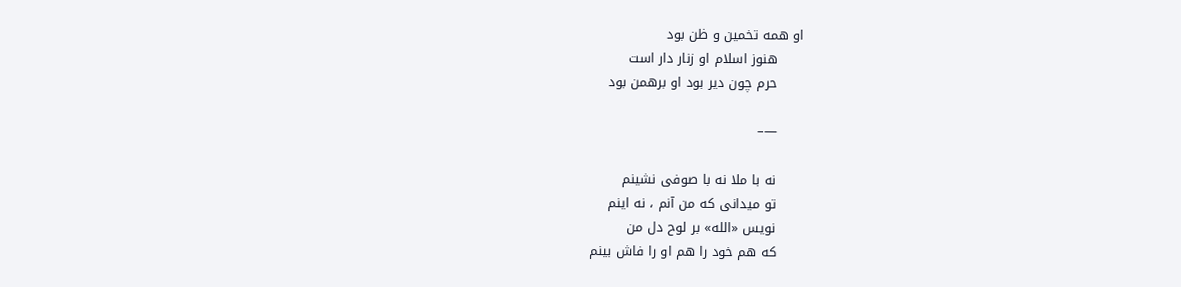او همه تخمین و ظن بود
      هنوز اسلام او زنار دار است
      حرم چون دیر بود او برهمن بود

      —–

      نه با ملا نه با صوفی نشینم
      تو میدانی که من آنم ، نه اینم
      نویس «الله» بر لوح دل من
      که هم خود را هم او را فاش بینم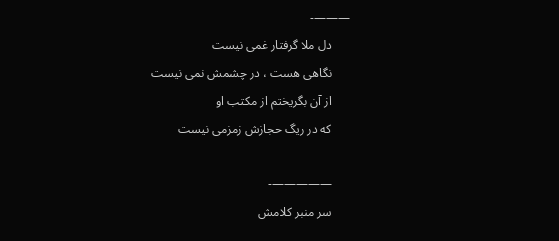———-
      دل ملا گرفتار غمی نیست
      نگاهی هست ، در چشمش نمی نیست
      از آن بگریختم از مکتب او
      که در ریگ حجازش زمزمی نیست

      —————-
      سر منبر کلامش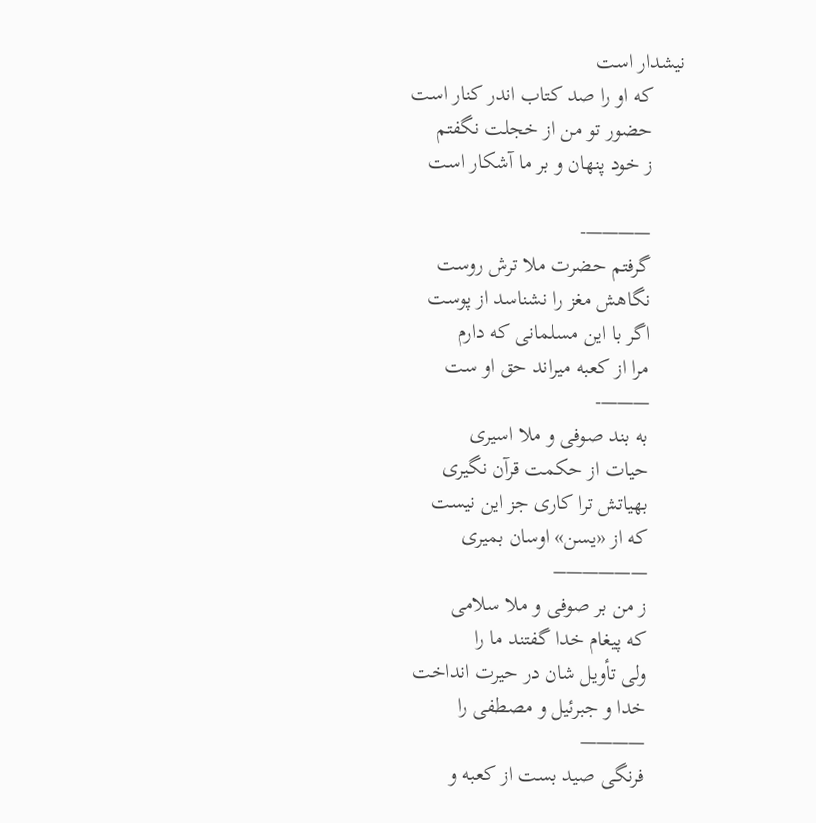نیشدار است
      که او را صد کتاب اندر کنار است
      حضور تو من از خجلت نگفتم
      ز خود پنهان و بر ما آشکار است

      ————-
      گرفتم حضرت ملا ترش روست
      نگاهش مغز را نشناسد از پوست
      اگر با این مسلمانی که دارم
      مرا از کعبه میراند حق او ست
      ———-
      به بند صوفی و ملا اسیری
      حیات از حکمت قرآن نگیری
      بهیاتش ترا کاری جز این نیست
      که از «یسن» اوسان بمیری
      —————–
      ز من بر صوفی و ملا سلامی
      که پیغام خدا گفتند ما را
      ولی تأویل شان در حیرت انداخت
      خدا و جبرئیل و مصطفی را
      ————
      فرنگی صید بست از کعبه و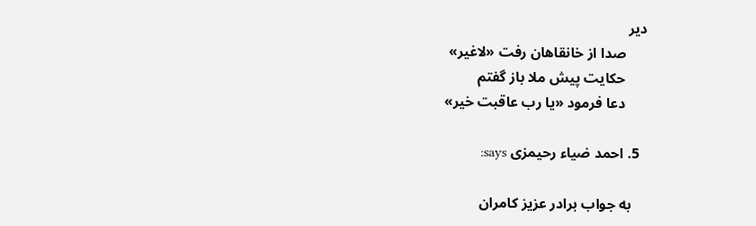دیر
      صدا از خانقاهان رفت «لاغیر»
      حکایت پیش ملا باز گفتم
      دعا فرمود «یا رب عاقبت خیر»

  5. احمد ضياء رحيمزى says:

    به جواب برادر عزيز کامران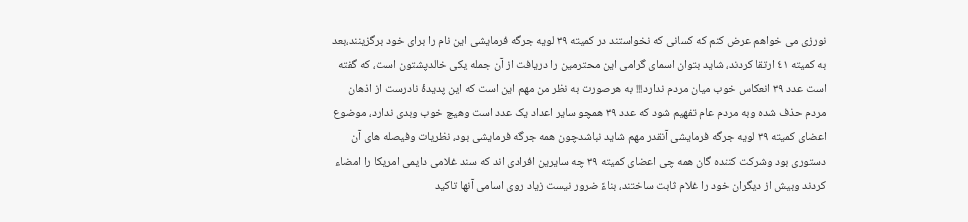نورزی مى خواهم عرض کنم که کسانى که نخواستند در کميته ٣٩ لويه جرگه فرمايشى اين نام را براى خود برگزينند،بعد به کميته ٤١ ارتقا کردند، شايد بتوان اسماى گرامى اين محترمين را دريافت از آن جمله يکى خالدپشتون است، که گفته است عدد ٣٩ انعکاس خوب ميان مردم ندارد!!! به هرصورت به نظر من مهم اين است که اين پديدۀ نادرست از اذهان مردم حذف شده وبه مردم عام تفهيم شود که عدد ٣٩ همچو ساير اعداد يک عدد است وهيچ خوب وبدى ندارد، موضوع اعضاى کميته ٣٩ لويه جرگه فرمايشى آنقدر مهم شايد نباشدچون همه جرگه فرمايشى بود، نظريات وفيصله هاى آن دستورى بود وشرکت کننده گان همه چى اعضاى کميته ٣٩ چه سايرين افرادى اند که سند غلامى دايمى امريکا را امضاء کردند وبيش از ديگران خود را غلام ثابت ساختند، بناءً ضرور نيست زياد روى اسامى آنها تاکيد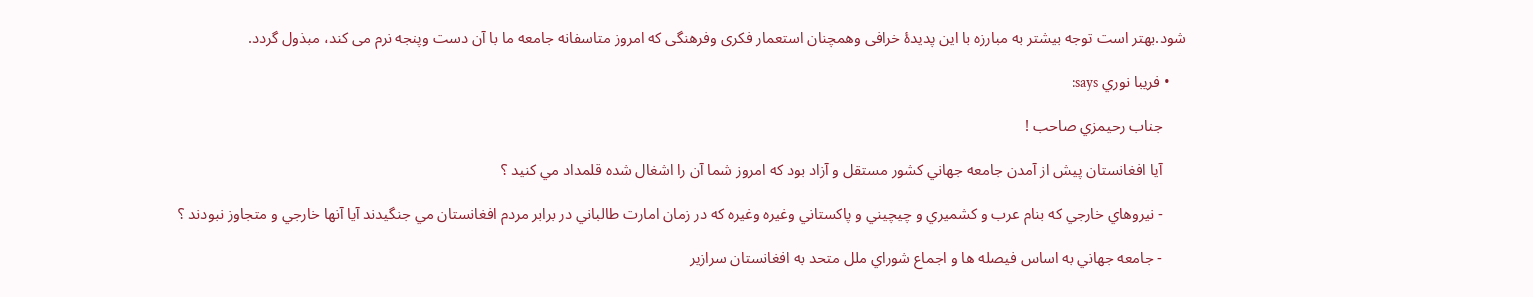شود.بهتر است توجه بيشتر به مبارزه با اين پديدۀ خرافى وهمچنان استعمار فکرى وفرهنگى که امروز متاسفانه جامعه ما با آن دست وپنجه نرم مى کند، مبذول گردد.

    • فريبا نوري says:

      جناب رحيمزي صاحب !

      آيا افغانستان پيش از آمدن جامعه جهاني كشور مستقل و آزاد بود كه امروز شما آن را اشغال شده قلمداد مي كنيد ؟

      - نيروهاي خارجي كه بنام عرب و كشميري و چيچيني و پاكستاني وغيره وغيره كه در زمان امارت طالباني در برابر مردم افغانستان مي جنگيدند آيا آنها خارجي و متجاوز نبودند ؟

      - جامعه جهاني به اساس فيصله ها و اجماع شوراي ملل متحد به افغانستان سرازير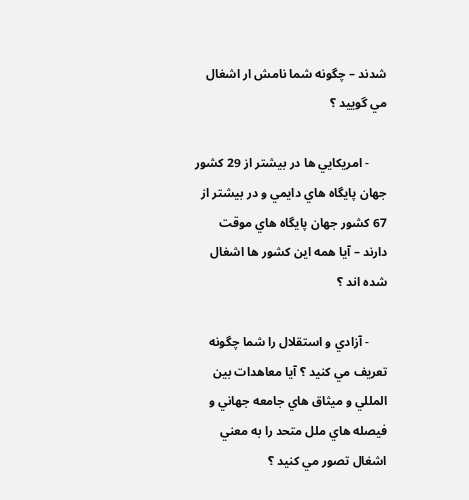شدند – چگونه شما نامش ار اشغال مي گوييد ؟

      - امريكايي ها در بيشتر از 29 كشور جهان پايگاه هاي دايمي و در بيشتر از 67 كشور جهان پايگاه هاي موقت دارند – آيا همه اين كشور ها اشغال شده اند ؟

      - آزادي و استقلال را شما چگونه تعريف مي كنيد ؟ آيا معاهدات بين المللي و ميثاق هاي جامعه جهاني و فيصله هاي ملل متحد را به معني اشغال تصور مي كنيد ؟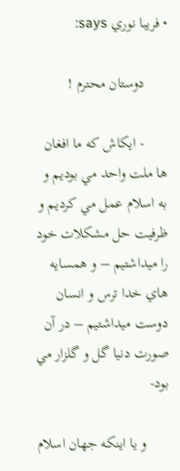• فريبا نوري says:

      دوستان محترم !

      - ايكاش كه ما افغان ها ملت واحد مي بوديم و به اسلام عمل مي كرديم و ظرفيت حل مشكلات خود را ميداشتيم – و همسايه هاي خدا ترس و انسان دوست ميداشتيم – در آن صورت دنيا گل و گلزار مي بود-

      و يا اينكه جهان اسلام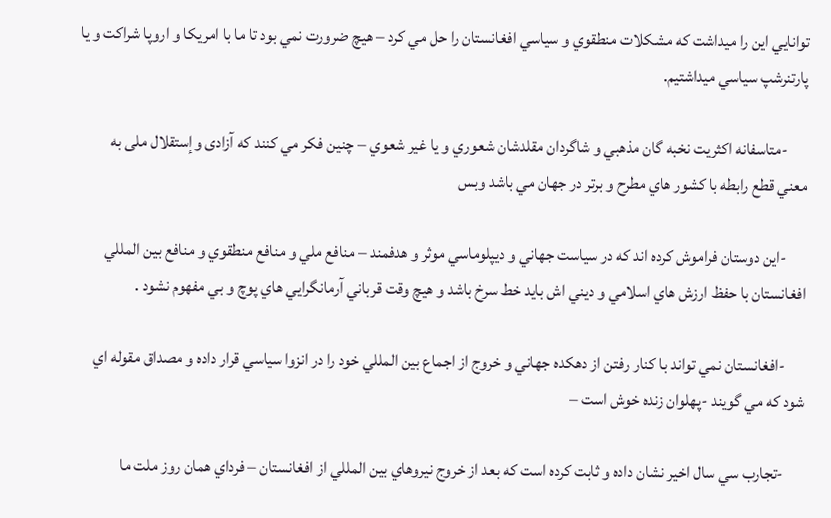توانايي اين را ميداشت كه مشكلات منطقوي و سياسي افغانستان را حل مي كرد – هيچ ضرورت نمي بود تا ما با امريكا و اروپا شراكت و يا پارتنرشپ سياسي ميداشتيم.

      -متاسفانه اكثريت نخبه گان مذهبي و شاگردان مقلدشان شعوري و يا غير شعوي – چنين فكر مي كنند كه آزادی وإستقلال ملی به معني قطع رابطه با كشور هاي مطرح و برتر در جهان مي باشد وبس

      -اين دوستان فراموش كرده اند كه در سياست جهاني و ديپلوماسي موثر و هدفمند – منافع ملي و منافع منطقوي و منافع بين المللي افغانستان با حفظ ارزش هاي اسلامي و ديني اش بايد خط سرخ باشد و هيچ وقت قرباني آرمانگرايي هاي پوچ و بي مفهوم نشود .

      -افغانستان نمي تواند با كنار رفتن از دهكده جهاني و خروج از اجماع بين المللي خود را در انزوا سياسي قرار داده و مصداق مقوله اي شود كه مي گويند -پهلوان زنده خوش است –

      -تجارب سي سال اخير نشان داده و ثابت كرده است كه بعد از خروج نيروهاي بين المللي از افغانستان – فرداي همان روز ملت ما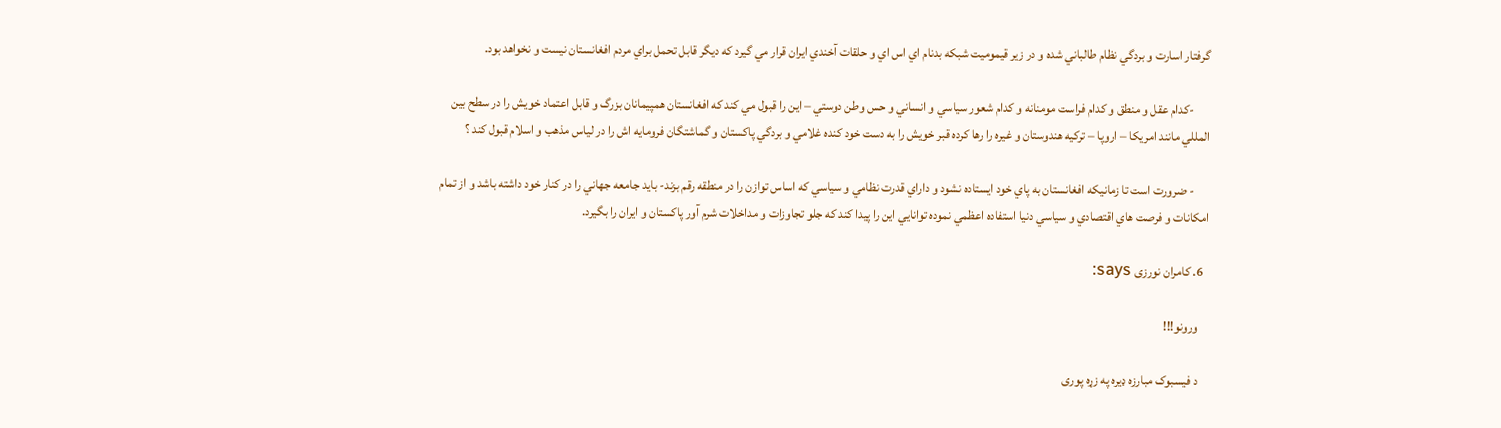گرفتار اسارت و بردگي نظام طالباني شده و در زير قيموميت شبكه بدنام اي اس اي و حلقات آخندي ايران قرار مي گيرد كه ديگر قابل تحمل براي مردم افغانستان نيست و نخواهد بود.

      -كدام عقل و منطق و كدام فراست مومنانه و كدام شعور سياسي و انساني و حس وطن دوستي – اين را قبول مي كند كه افغانستان همپيمانان بزرگ و قابل اعتماد خويش را در سطح بين المللي مانند امريكا – اروپا – تركيه هندوستان و غيره را رها كرده قبر خويش را به دست خود كنده غلامي و بردگي پاكستان و گماشتگان فرومايه اش را در لياس مذهب و اسلام قبول كند ؟

      - ضرورت است تا زمانيكه افغانستان به پاي خود ايستاده نشود و داراي قدرت نظامي و سياسي كه اساس توازن را در منطقه رقم بزند- بايد جامعه جهاني را در كنار خود داشته باشد و از تمام امكانات و فرصت هاي اقتصادي و سياسي دنيا استفاده اعظمي نموده توانايي اين را پيدا كند كه جلو تجاوزات و مداخلات شرم آور پاكستان و ايران را بگيرد.

  6. کامران نورزی says:

    ورونو!!!

    د فیسبوک مبارزه ډیره په زړه پوری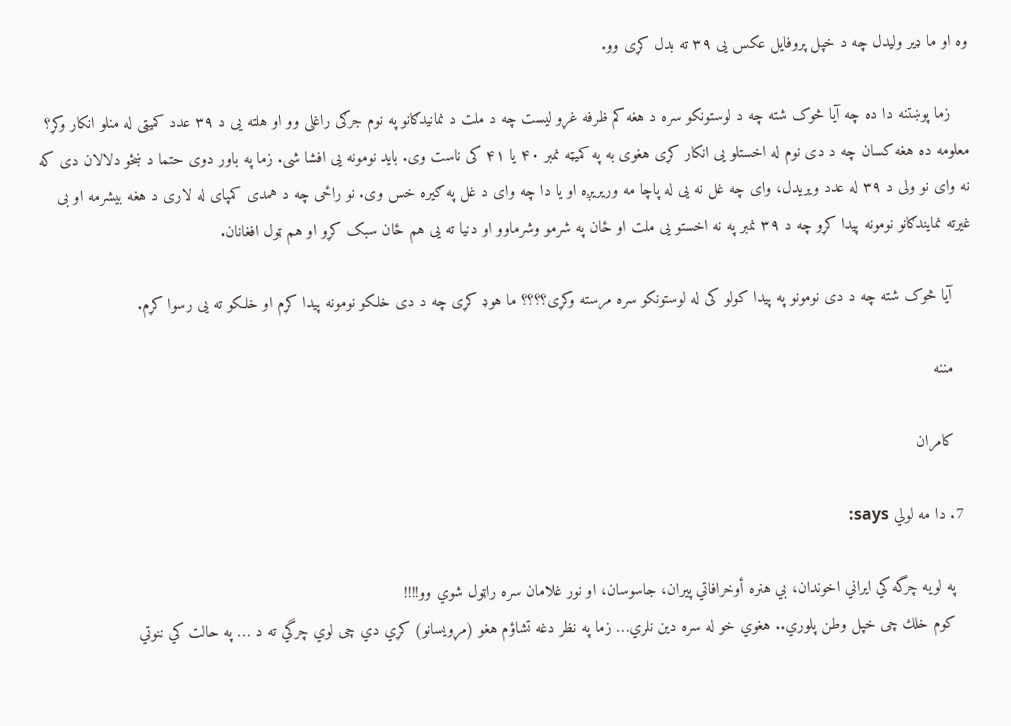وه او ما ډیر ولیدل چه د خپل پروفایل عکس یی ۳۹ ته بدل کړی وو.

    زما پوښتنه دا ده چه آیا څوک شته چه د لوستونکو سره د هغه کم ظرفه غړو لیست چه د ملت د نمانیدګانو په نوم جرګی راغلی وو او هلته یی د ۳۹ عدد کمیټی له منلو انکار وکړ؟ معلومه ده هغه کسان چه د دی نوم له اخستلو یی انکار کړی هغوی به په کمیټه نمبر ۴۰ یا ۴۱ کی ناست وی. باید نومونه یی افشا شی. زما په باور دوی حتما د ښځو دلالان دی که نه وای نو ولی د ۳۹ له عدد ویریدل، وای چه غل نه یی له پاچا مه وریریږه او یا دا چه وای د غل په ګیره خس وی. نو راځی چه د همدی کمپای له لاری د هغه بیشرمه او بی غیرته نمایندګانو نومونه پیدا کړو چه د ۳۹ نمبر په نه اخستو یی ملت او ځان په شرمو وشرماوو او دنیا ته یی هم ځان سبک کړو او هم ټول افغانان.

    آیا څوک شته چه د دی نومونو په پیدا کولو کی له لوستونکو سره مرسته وکړی؟؟؟؟ ما هوډ کړی چه د دی خلکو نومونه پیدا کړم او خلکو ته یی رسوا کړم.

    مننه

    کامران

  7. دا مه لولي says:

    په لويه چرگه كي ايراني اخوندان، بي هنره أوخرافاتي پيران، جاسوسان، او نور غلامان سره راټول شوي وو!!!!
    كوم خلك چی خپل وطن پلوري.. هغوي خو له سره دين نلري… زما په نظر دغه تشاؤم هغو (مړويسانو) كړي دي چی لوي چرگي ته د … په حالت كي ننوتي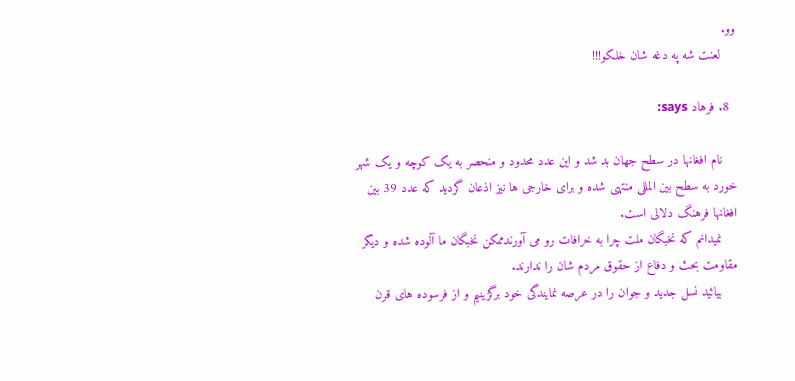وو.
    لعنت شه په دغه شان خلكو!!!

  8. فرهاد says:

    نام افغانها در سطح جهان بد شد و این عدد محدود و منحصر به یک کوچه و یک شهر خورد به سطح بین المللی منتهی شده و برای خارجی ها نیز اذعان گردید که عدد 39 بین افغانها فرهنگ دلالی است.
    نمیدانم که نخبگان ملت چرا به خرافات رو می آورندممکن نخبگان ما آلوده شده و دیگر مقاومت بحث و دفاع از حقوق مردم شان را ندارند.
    بیائید نسل جدید و جوان را در عرصه نمایندگی خود برگزینیم و از فرسوده های قرن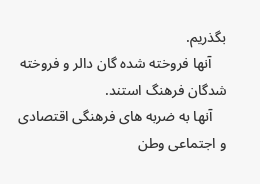بگذریم.
    آنها فروخته شده گان دالر و فروخته شدگان فرهنگ استند.
    آنها به ضربه های فرهنگی اقتصادی و اجتماعی وطن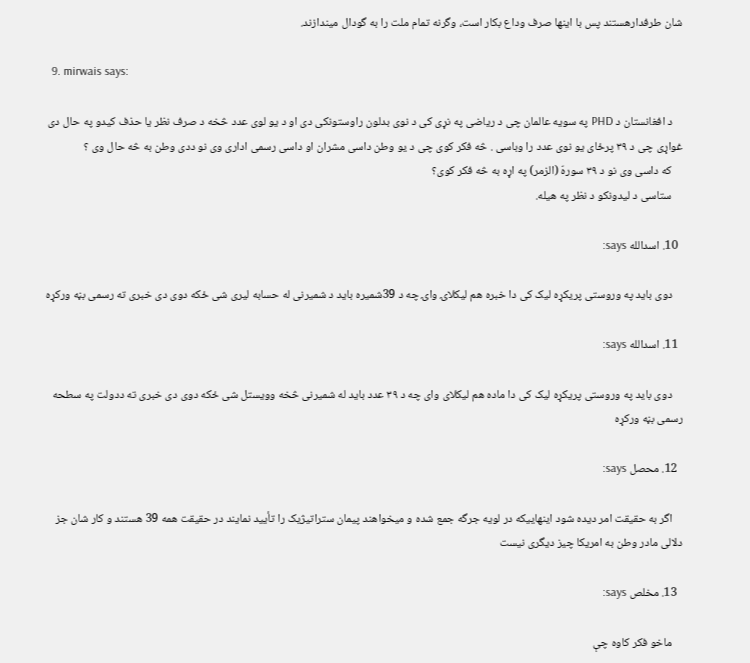شان طرفدارهستند پس با اینها صرف وداع بکار است، وگرنه تمام ملت را به گودال میندازند.

  9. mirwais says:

    د افغانستان د PHD په سویه عالمان چی د ریاضی په نړی کی د نوی بدلون راوستونکی دی او د یو لوی عدد څخه د صرف نظر یا حذف کیدو په حال دی غواړی چی د ۳۹ پرځای یو نوی عدد را وباسی . څه فکر کوی چی د یو وطن داسی مشران او داسی رسمی اداری وی نو ددی وطن به څه حال وی ؟
    که داسی وی نو د ۳۹ سورهّ (الزمر) په اړه به څه فکر کوی؟
    ستاسی د لیدونکو د نظر په هیله.

  10. اسدالله says:

    دوی باید په وروستی پریکړه لیک کی دا خبره هم لیکلاۍ واۍ چه د 39شمیره باید د شمیرنی له حسابه لیری شی ځکه دوی دی خبری ته رسمی بڼه ورکړه

  11. اسدالله says:

    دوی باید په وروستی پریکړه لیک کی دا ماده هم لیکلای وای چه د ۳۹ عدد باید له شمیرنی څخه وویستل شی ځکه دوی دی خبری ته ددولت په سطحه رسمی بڼه ورکړه

  12. محصل says:

    اگر به حقیقت امر دیده شود اینهاییکه در لویه جرگه جمع شده و میخواهند پیمان ستراتیژیک را تأیید نمایند در حقیقت همه 39 هستند و کار شان جز دلالی مادر وطن به امریکا چیز دیگری نیست

  13. مخلص says:

    ماخو فکر کاوه چې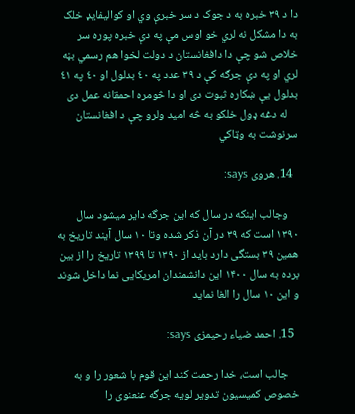دا د ٣٩ خبره به د جوک د سر خبرې وي او کواليفايډ خلک به دا مشکل نه لري خو اوس مې په دې خبره پوره سر خلاص شو چې دا دافغانستان د دولت لخوا هم رسمي بڼه لري او په دې جرګه کې د ٣٩ عدد په ٤٠ بدلول او ٤٠ په ٤١ بدلول يې ښکاره ثبوت دى او دا څومره احمقانه عمل دى
    له دغه ډول خلکو به څه اميد ولرو چې د افغانستان سرنوشت به وټاکي

  14. هروی says:

    وجالب اینکه در سال که این جرگه دایر میشود سال ۱۳۹۰ است که ۳۹ در آن ذکر شده وتا ۱۰ سال آیند تاریخ به همین ۳۹ بستگی دارد باید از ۱۳۹۰ تا ۱۳۹۹ تاریخ را از بین برده به سال ۱۴۰۰ این دانشمندان امریکایی نما داخل شوند و این ۱۰ سال را الغا نماید

  15. احمد ضياء رحيمزى says:

    جالب است، خدا رحمت کند اين قوم با شعور را و به خصوص کميسيون تدوير لويه جرگه عنعنوى را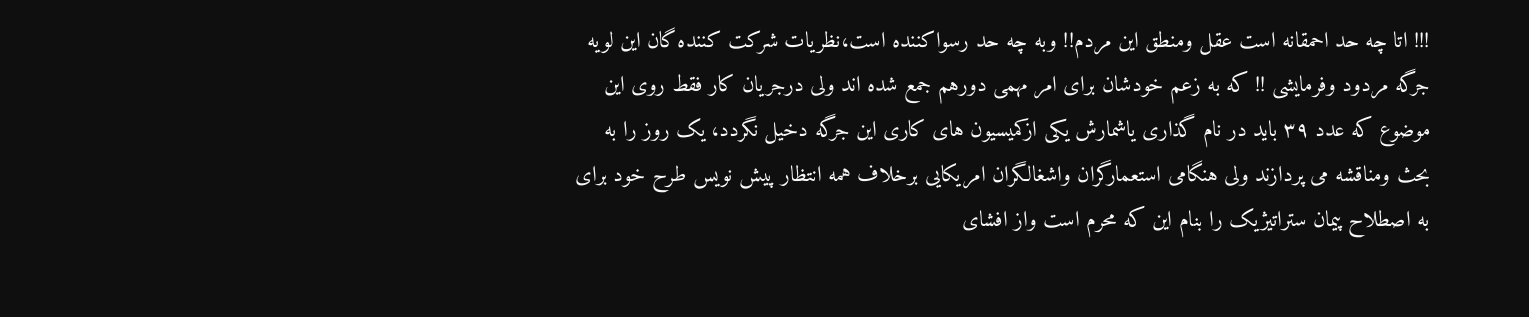!!! اتا چه حد احمقانه است عقل ومنطق اين مردم!! وبه چه حد رسواکننده است،نظريات شرکت کننده گان اين لويه جرگه مردود وفرمايشى !! که به زعم خودشان براى امر مهمى دورهم جمع شده اند ولى درجريان کار فقط روى اين موضوع که عدد ٣٩ بايد در نام گذارى ياشمارش يکى ازکميسيون هاى کارى اين جرگه دخيل نگردد، يک روز را به بحث ومناقشه مى پردازند ولى هنگامى استعمارگران واشغالگران امريکايى برخلاف همه انتظار پيش نويس طرح خود براى به اصطلاح پيمان ستراتيژيک را بنام اين که محرم است واز افشاى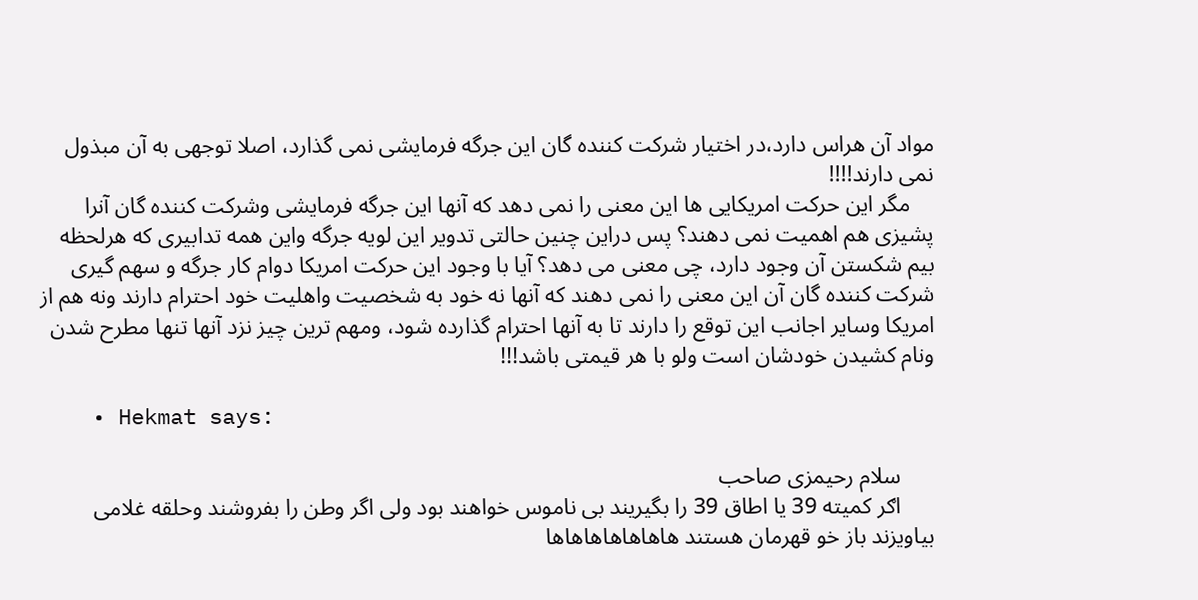مواد آن هراس دارد،در اختيار شرکت کننده گان اين جرگه فرمايشى نمى گذارد، اصلا توجهى به آن مبذول نمى دارند!!!!
    مگر اين حرکت امريکايى ها اين معنى را نمى دهد که آنها اين جرگه فرمايشى وشرکت کننده گان آنرا پشيزى هم اهميت نمى دهند؟ پس دراين چنين حالتى تدوير اين لويه جرگه واين همه تدابيرى که هرلحظه بيم شکستن آن وجود دارد، چى معنى مى دهد؟ آيا با وجود اين حرکت امريکا دوام کار جرگه و سهم گيرى شرکت کننده گان آن اين معنى را نمى دهند که آنها نه خود به شخصيت واهليت خود احترام دارند ونه هم از امريکا وساير اجانب اين توقع را دارند تا به آنها احترام گذارده شود، ومهم ترين چيز نزد آنها تنها مطرح شدن ونام کشيدن خودشان است ولو با هر قيمتى باشد!!!

    • Hekmat says:

      سلام رحیمزی صاحب
      اګر کمیته 39 یا اطاق 39 را بگیریند بی ناموس خواهند بود ولی اگر وطن را بفروشند وحلقه غلامی بیاویزند باز خو قهرمان هستند هاهاهاهاهاهاها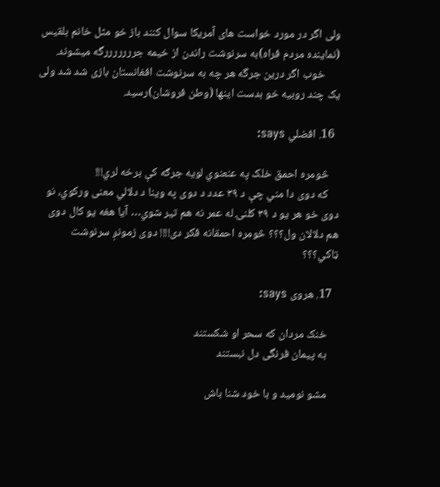ولی اگر در مورد خواست های آمریکا سوال کنند باز خو مثل خانم بلقیس (نماینده مردم فراه)به سرنوشت راندن از خیمه جرررررررگه میشوند.
      خوب اگر درین جرگه هر چه به سرنوشت افغانستان بازی شد شد ولی یک چند روبیه خو بدست اینها (وطن فروشان)رسید.

  16. افضلي says:

    څومره احمق خلک په عنعنوي لويه جرګه کې برخه لري!!!
    که دوی دا مني چې د ۳۹ عدد د دوی په وینا د دلالي معنی ورکوي، نو دوی خو هر یو د ۳۹ کلنۍ له عمر نه هم تیر شوي… آیا هغه یو کال دوی هم دلالان ول؟؟؟ څومره احمقانه فکر دی!!!! دوی زمونږ سرنوشت ټاکي؟؟؟

  17. هروی says:

    خنک مردان که سحر او شکستند
    به پیمان فرنگی دل نبستند

    مشو نومید و با خود شنا باش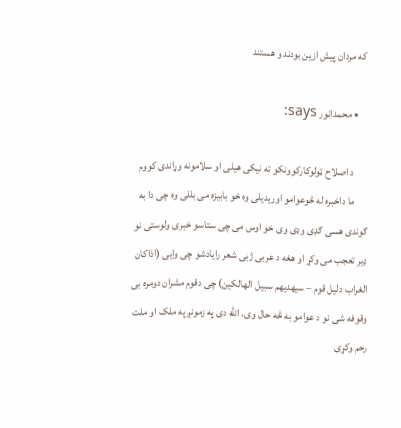که مردان پیش ازین بودند و هستند

    • محمدانور says:

      د اصلاح ټولوکارکوونکو ته نیکی هیلی او سلامونه وړاندی کووم
      ما داخبره له څوعوامو اوریدیلی وه خو بابیزه می بللی وه چی دا به ګوندی هسی ګډی وډی وی خو اوس می چی ستاسو خبری ولوستی نو ډیر تعجب می وکړ او هغه د عربی ژبی شعر رایادشو چی وایی (اذاکان الغراب دلیل قوم – سیهدیهم سبیل الهالکین) چی دقوم مشران دومره بی وقوفه شی نو د عوامو به څه حال وی. الله دی په زمونږ په ملک او ملت رحم وکړی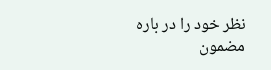نظر خود را در باره مضمون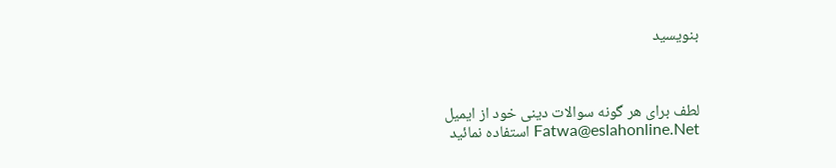بنویسيد



لطف برای هر گونه سوالات دینی خود از ایمیل Fatwa@eslahonline.Net استفاده نمائید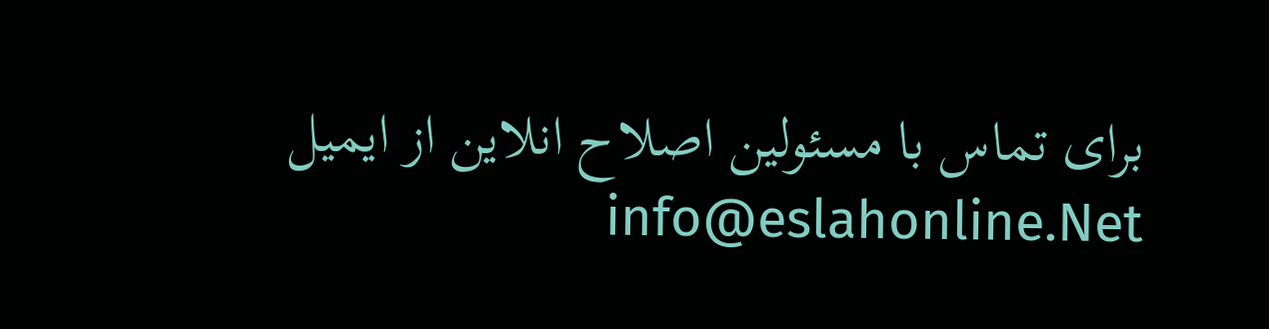برای تماس با مسئولین اصلاح انلاین از ایمیل info@eslahonline.Net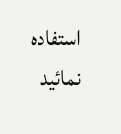استفاده نمائید